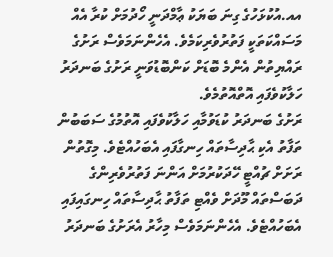އއ.އުކުޅަހުގެ ގިނަ ބަޔަކު ޢާމްދަނީ ހޯދުމަށް ކުރާ އެއް މަސައްކަތަކީ ފަތުރުވެރިކަމެވެ. އެހެންނަމަވެސް ރަށުގެ ރައްޔިތުން އެންމެ ބޮޑަށް ކަންބޮޑުވަނީ ރަށުގެ ބަނދަރު ހަލާކުވެފައި އޮތްއޮތުމެވެ.
ރަށުގެ ބަނދަރު ކުޑަވުމާއި ހަލާކުވެފައި އޮތުމުގެ ސަބަބުން ތަފާތު އެކި ޙާދިސާތައް ހިނގާފައި އެބަހުއްޓެވެ. މިގޮތުން ރަށަށް ޗުއްޓީ ހޭދަކުރުމަށް އަންނަ ފަތުރުވެރިންގެ ދަބަސްތައް މޫދަށް ވެއްޓި ތަފާތު ޙާދިސާތައް ހިނގައިފައި އެބަހުއްޓެވެ. އެހެންނަމަވެސް މިހާރު އެރަށުގެ ބަނދަރު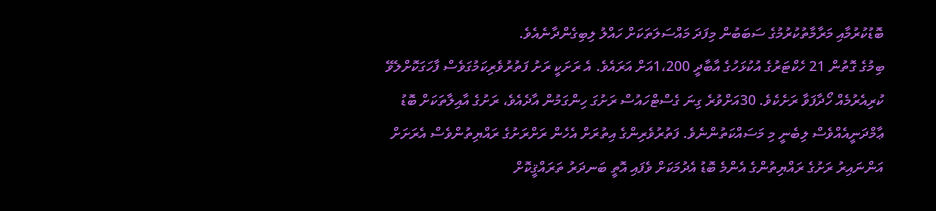ބޮޑުކުރުމާއި މަރާމާތުކުރުމުގެ ސަބަބުން މިފަދަ މައްސަލަތަކަށް ހައްލު ލިބިގެންދާނެއެވެ.
ބިމުގެ ގޮތުން 21 ހެކްޓަރުގެ އުކުޅަހުގެ އާބާދީ 1،200އަށް އަރައެވެ. އެ ރަށަކީ ރަށު ފަތުރުވެރިކަމުގަވެސް ފާހަގަކޮށްލެވޭ ކުރިއެރުމެއް ހޯދާފަވާ ރަށެކެވެ. 30އަށްވުރެ ގިނަ ގެސްޓްހައުސް ރަށުގަ ހިންގަމުން އާދެއެވެ، ރަށުގެ އާއިލާތަކަށް ބޮޑު ޢާމްދަނީއެއްވެސް ލިބެނީ މި މަސައްކަތުންނެވެ. ފަތުރުވެރިންގެ އިތުރަށް އެހެން ރަށްރަށުގެ ރައްޔިތުންވެސް އެރަށަށް އަންނައިރު ރަށުގެ ރައްޔިތުންގެ އެންމެ ބޮޑު އެދުމަކަށް ވެފައި އޮތީ ބަނދަރު ތަރައްޤީކޮށް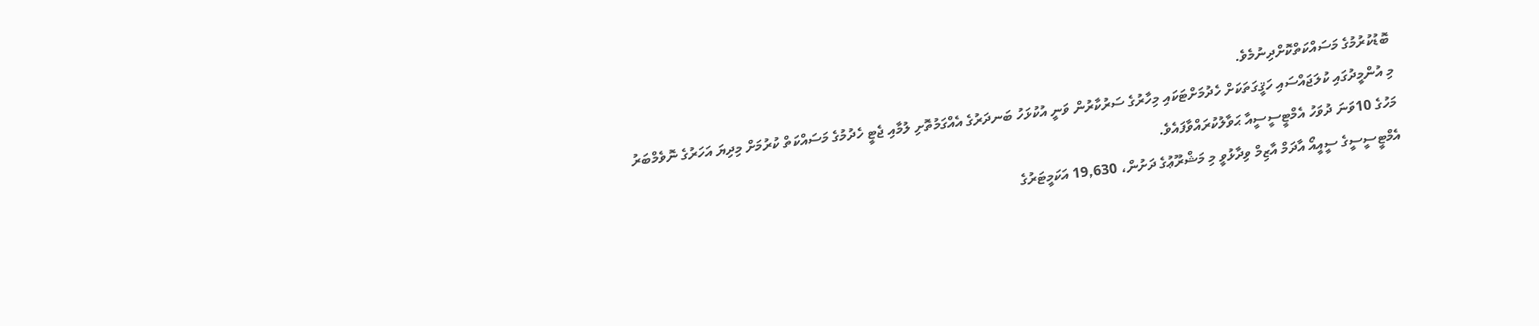ބޮޑުކުރުމުގެ މަސައްކަތްކޮށްދިނުމެވެ.
މި އުންމީދުގައި ކުލަޖައްސައި ހަޤީގަތަކަށް ހެދުމަށްޓަކައި މިހާރުގެ ސަރުކާރުން ވަނީ އުކުޅަހު ބަނދަރުގެ އެއްގަމުތޮށި ލުމާއި ޖެޓީ ހެދުމުގެ މަސައްކަތް ކުރުމަށް މިދިޔަ އަހަރުގެ ނޮވެމްބަރު މަހުގެ 10ވަނަ ދުވަހު އެމްޓީސީސީއާ ޙަވާލުކުރައްވާފައެވެ.
އެމްޓީސީސީގެ ސީއީއޯ އާދަމް އާޒިމް ވިދާޅުވީ މި މަޝްރޫޢުގެ ދަށުން، 19,630 އަކަމީޓަރުގެ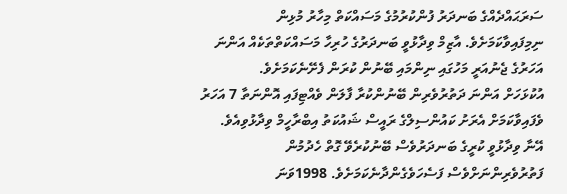ސަރަޙައްދެއްގެ ބަނދަރު ފުންކުރުމުގެ މަސައްކަތް މިހާރު މުޅިން ނިމިފައިވާކަމަށެވެ. އާޒިމް ވިދާޅުވީ ބަނދަރުގެ ހުރިހާ މަސައްކަތްތަކެއް އަންނަ އަހަރުގެ ޖެނުއަރީ މަހުގައި ނިންމައި ބޭނުން ކުރަން ފެށޭނެކަމަށެވެ.
އުކުޅަހަށް އަންނަ ދަތުރުވެރިން ބޭނުންކުރާ ފާލަން ވެއްޓިފައި އޮންނަތާ 7 އަހަރު ވެފައިވާކަމަށް އެރަށު ކައުންސިލްގެ ރައީސް ޝައުކަތު އިބްރާހީމް ވިދާޅުވިއެވެ. އޭނާ ވިދާޅުވީ ކުރީގެ ބަނދަރުވެސް ބޭނުކުރެވޭ ގޮތް ހެދުމުން ފަތުރުވެރިންނަށްވެސް ފަސެހަވެގެންދާނެކަމަށެވެ. 1998ވަނަ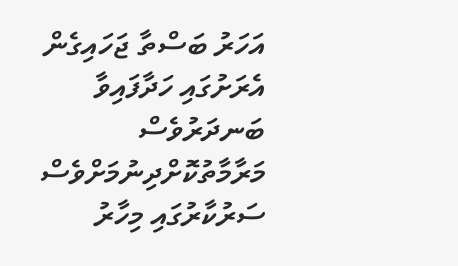އަހަރު ބަސްތާ ޖަހައިގެން އެރަށުގައި ހަދާފައިވާ ބަނދަރުވެސް މަރާމާތުކޮށްދިނުމަށްވެސް ސަރުކާރުގައި މިހާރު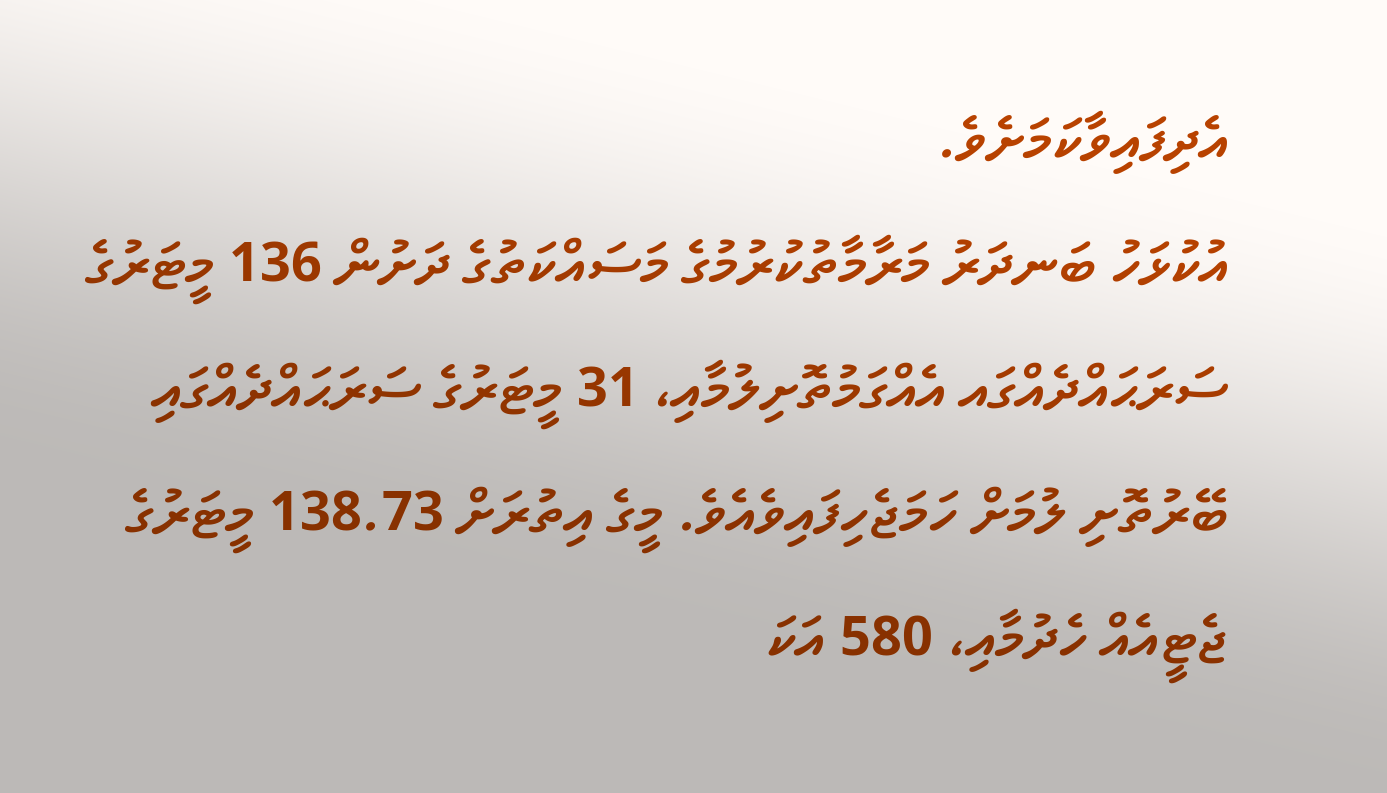އެދިފައިވާކަމަށެވެ.
އުކުޅަހު ބަނދަރު މަރާމާތުކުރުމުގެ މަސައްކަތުގެ ދަށުން 136 މީޓަރުގެ ސަރަޙައްދެއްގައ އެއްގަމުތޮށިލުމާއި، 31 މީޓަރުގެ ސަރަޙައްދެއްގައި ބޭރުތޮށި ލުމަށް ހަމަޖެހިފައިވެއެވެ. މީގެ އިތުރަށް 138.73 މީޓަރުގެ ޖެޓީއެއް ހެދުމާއި، 580 އަކަ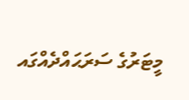މީޓަރުގެ ސަރަޙައްދެއްގައ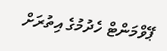ޕޭވްމަންޓް ހެދުމުގެ އިތުރަށް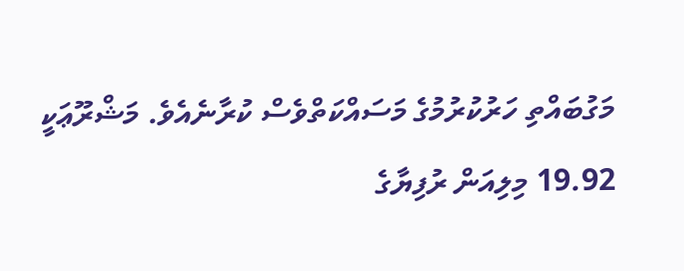މަގުބައްތި ހަރުކުރުމުގެ މަސައްކަތްވެސް ކުރާނެއެވެ. މަޝްރޫޢަކީ 19.92 މިލިއަން ރުފިޔާގެ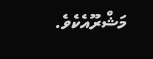މަޝްރޫއެކެވެ.